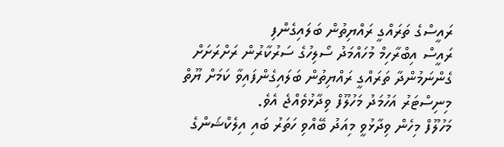ރައީސްގެ ތަރައްގީ ރައްޔިތުން ބަލައިގެންފި
ރައީސް އިބްރާހިމް މުހައްމަދު ސޯލިހުގެ ސަރުކާރުން ރަށްރަށަށް ގެންނަމުންދާ ތަރައްގީ ރައްޔިތުން ބަލައިގެންފައިވާ ކަމަށް ޔޫތް މިނިސްޓަރު އަހުމަދު މަހުލޫފް ވިދާޅުވެއްޖެ އެވެ.
މަހުލޫފް މިހެން ވިދާޅުވީ މިއަދު ބޭއްވި ހަތަރު ބައި އިލެކްޝަންގެ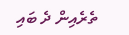ތެރެއިން ދެ ބައި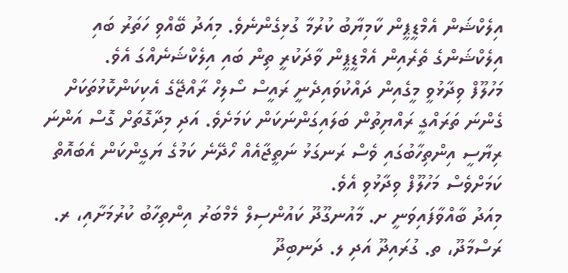އިލެކްޝަން އެމްޑީޕީން ކާމިޔާބު ކުރުމާ ގުޅިގެންނެވެ. މިއަދު ބޭއްވި ހަތަރު ބައި އިލެކްޝަންގެ ތެރެއިން އެމްޑީޕީން ވާދަކުރީ ތިން ބައި އިލެކްޝަނެއްގަ އެވެ.
މަހުލޫފް ވިދާޅުވީ މީގެއިން ދައްކުވައިދެނީ ރައީސް ސޯލިހް ރާއްޖޭގެ އެކިކަންކޮޅުތަކަށް ގެންނަ ތަރައްގީ ރައްޔިތުން ބަލައިގަންނަކަން ކަމަށެވެ. އަދި މިދާގޮތަށް ގޮސް އަންނަ ރިޔާސީ އިންތިހާބުގައި ވެސް ރަނގަޅު ނަތީޖާއެއް ހޯދޭނެ ކަމުގެ ޔަގީންކަން އެބައޮތް ކަމަށްވެސް މަހުލޫފް ވިދާޅުވި އެވެ.
މިއަދު ބާއްވާފައިވަނީ ށ. މާއުނގޫދޫ ކައުންސިލް މެމްބަރު އިންތިހާބު ކުރުމަށާއި، ރ. ރަސްމާދޫ، ތ. ގުރައިދޫ އަދި ލ. ދަނބިދޫ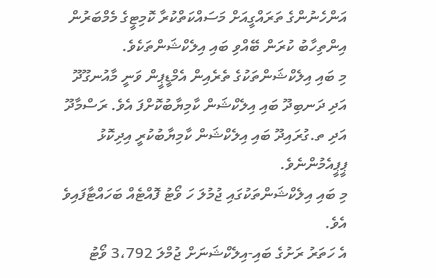އަންހެނުންގެ ތަރައްގީއަށް މަސައްކަތްކުރާ ކޮމިޓީގެ މެމްބަރުން އިންތިހާބު ކުރަން ބޭއްވި ބައި އިލެކްޝަންތަކެވެ.
މި ބައި އިލެކްޝަންތަކުގެ ތެރެއިން އެމްޑީޕީން ވަނީ މާއުނގޫދޫ އަދި ދަނބިދޫ ބައި އިލެކްޝަން ކާމިޔާބުކޮށްފަ އެވެ. ރަސްމާދޫ އަދި ތ.ގުރައިދޫ ބައި އިލެކްޝަން ކާމިޔާބުކުރީ އިދިކޮޅު ޕީޕީއެމުންނެވެ.
މި ބައި އިލެކްޝަންތަކުގައި ޖުމުލަ ހަ ވޯޓު ފޮއްޓެއް ބަހައްޓާފައިވެ އެވެ.
އެ ހަތަރު ރަށުގެ ބައި-އިލެކްޝަނަށް ޖުމްލަ 3،792 ވޯޓު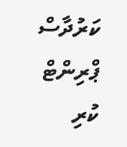ކަރުދާސް ޕްރިންޓް ކުރި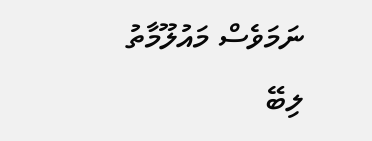ނަމަވެސް މައުލޫމާތު ލިބޭ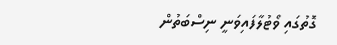ގޮތުގައި ވޯޓުލާފައިވަނީ ނިސްބަތުން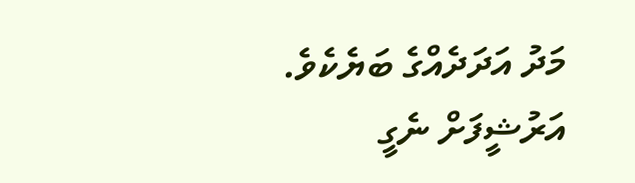މަދު އަދަދެއްގެ ބަޔެކެވެ.
އަރުޝީފަށް ނެގީ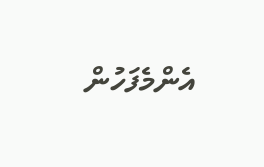އެންމެފަހުން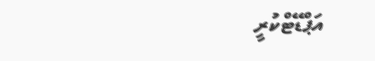އަޕްޑޭޓްކުރީ